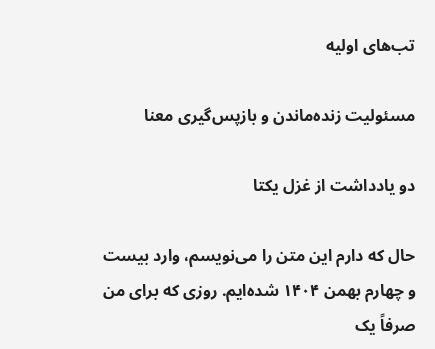تب‌های اولیه

مسئولیت زنده‌ماندن و بازپس‌گیری معنا

دو یادداشت از غزل یکتا

حال که دارم این متن را می‌نویسم، وارد بیست و چهارم بهمن ۱۴۰۴ شده‌ایم. روزی که برای من صرفاً یک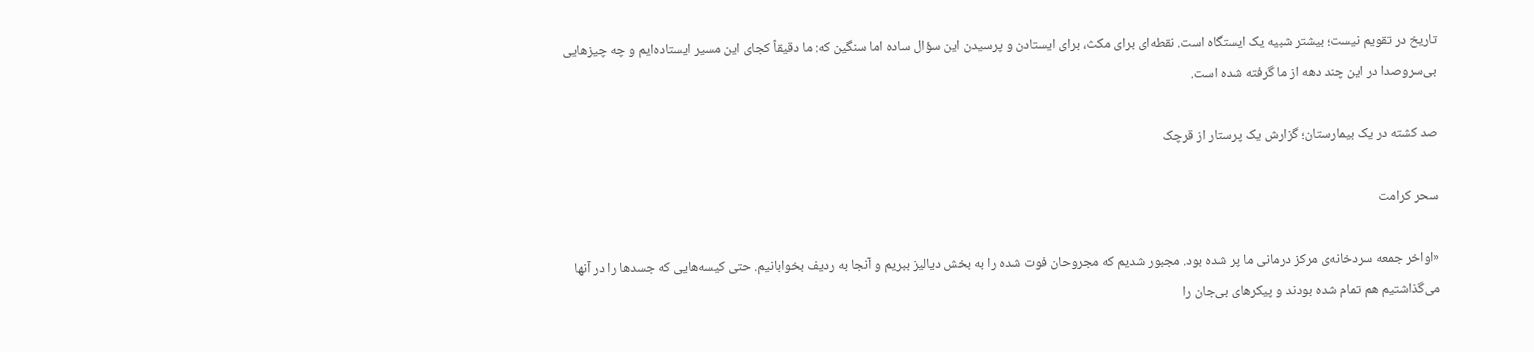تاریخ در تقویم نیست؛ بیشتر شبیه یک ایستگاه است. نقطه‌ای برای مکث، برای ایستادن و پرسیدن این سؤال ساده اما سنگین که: ما دقیقاً کجای این مسیر ایستاده‌ایم و چه چیزهایی بی‌سروصدا در این چند دهه از ما گرفته شده است.

صد کشته در یک بیمارستان؛ گزارش یک پرستار از قرچک

سحر کرامت

«اواخر جمعه سردخانه‌ی مرکز درمانی ما پر شده بود. مجبور شدیم که مجروحان فوت شده را به بخش دیالیز ببریم و آنجا به ردیف بخوابانیم. حتی کیسه‌هایی که جسد‌ها را در آنها می‌گذاشتیم هم تمام شده بودند و پیکرهای بی‌جان را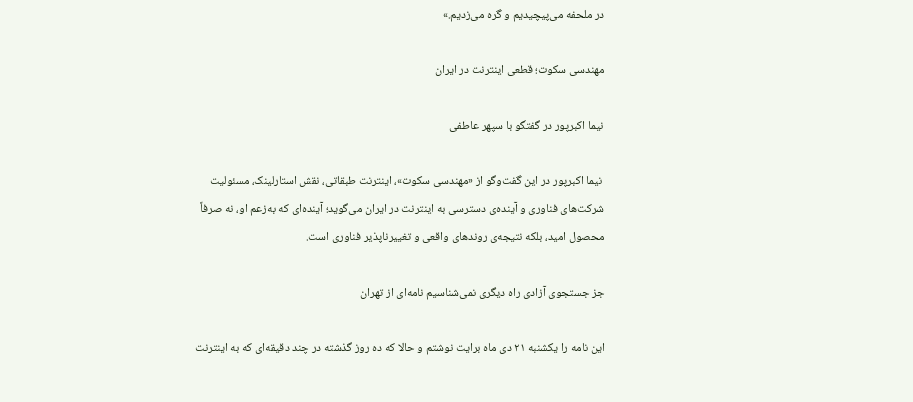در ملحفه می‌پیچیدیم و گره می‌زدیم.»

مهندسی سکوت؛ قطعی اینترنت در ایران

نیما اکبرپور در گفتگو با سپهر عاطفی

 نیما اکبرپور در این گفت‌وگو از «مهندسی سکوت»، اینترنت طبقاتی، نقش استارلینک، مسئولیت شرکت‌های فناوری و آینده‌ی دسترسی به اینترنت در ایران می‌گوید؛ آینده‌ای که به‌زعم او، نه صرفاً محصول امید، بلکه نتیجه‌ی روندهای واقعی و تغییرناپذیر فناوری است.

جز جستجوی آزادی راه دیگری نمی‌شناسیم نامه‌ای از تهران

این نامه را یکشنبه ۲۱ دی ماه برایت نوشتم و حالا که ده روز گذشته در چند دقیقه‌ای که به اینترنت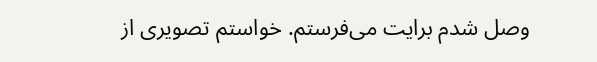وصل شدم برایت می‌فرستم. خواستم تصویری از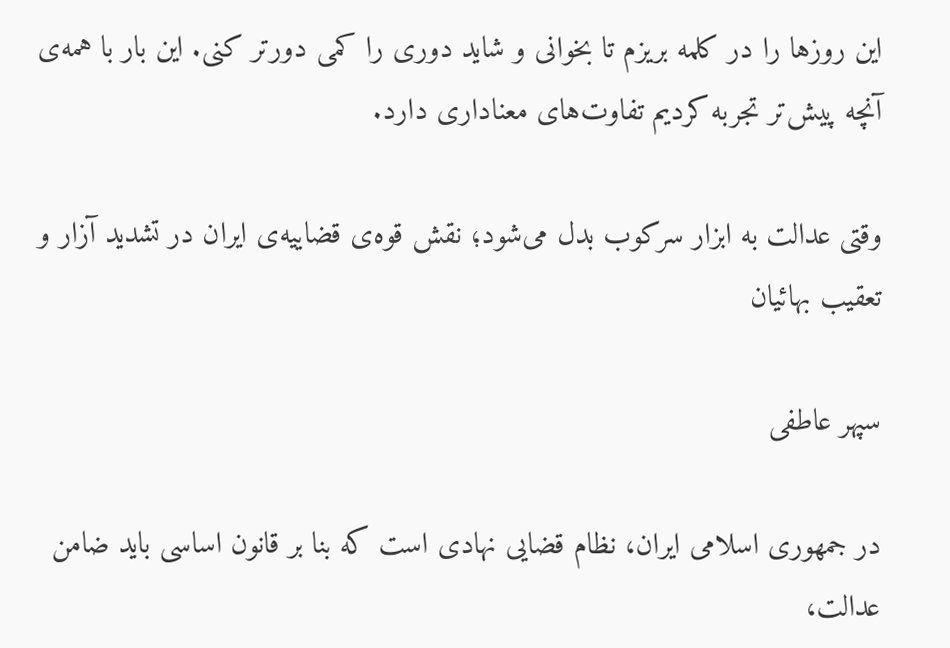این روزها را در کلمه بریزم تا بخوانی و شاید دوری را کمی دورتر کنی. این بار با همه‌ی آنچه پیش‌تر تجربه کردیم تفاوت‌های معناداری دارد.

وقتی عدالت به ابزار سرکوب بدل می‌شود؛ نقش قوه‌ی قضاییه‌ی ایران در تشدید آزار و تعقیب بهائیان

سپهر عاطفی

در جمهوری اسلامی ایران، نظام قضایی نهادی است که بنا بر قانون اساسی باید ضامن عدالت،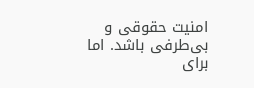امنیت حقوقی و بی‌طرفی باشد. اما برای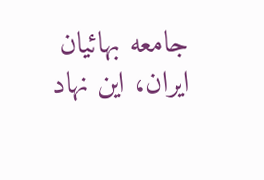جامعه بهائیان ایران، این نهاد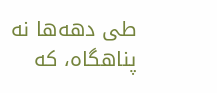طی دهه‌ها نه پناهگاه، که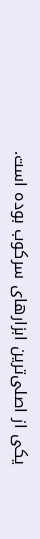یکی از اصلی‌ترین ابزارهای سرکوب بوده است.